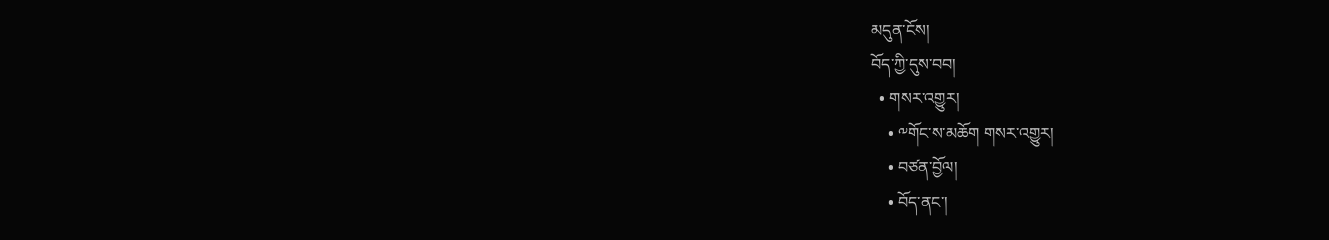མདུན་ངོས།
བོད་ཀྱི་དུས་བབ།
  • གསར་འགྱུར།
    • ༸གོང་ས་མཆོག གསར་འགྱུར།
    • བཙན་བྱོལ།
    • བོད་ནང་།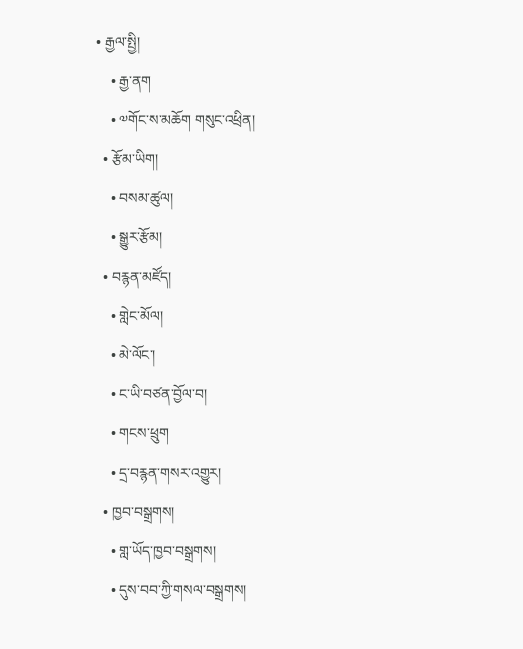• རྒྱལ་སྤྱི།
    • རྒྱ་ནག
    • ༧གོང་ས་མཆོག གསུང་འཕྲིན།
  • རྩོམ་ཡིག།
    • བསམ་ཚུལ།
    • སྒྱུར་རྩོམ།
  • བརྙན་མཛོད།
    • གླེང་མོལ།
    • མེ་ལོང་།
    • ང་ཡི་བཙན་བྱོལ་བ།
    • གངས་ཕྲུག
    • དྲ་བརྙན་གསར་འགྱུར།
  • ཁྱབ་བསྒྲགས།
    • གླ་ཡོད་ཁྱབ་བསྒྲགས།
    • དུས་བབ་ཀྱི་གསལ་བསྒྲགས།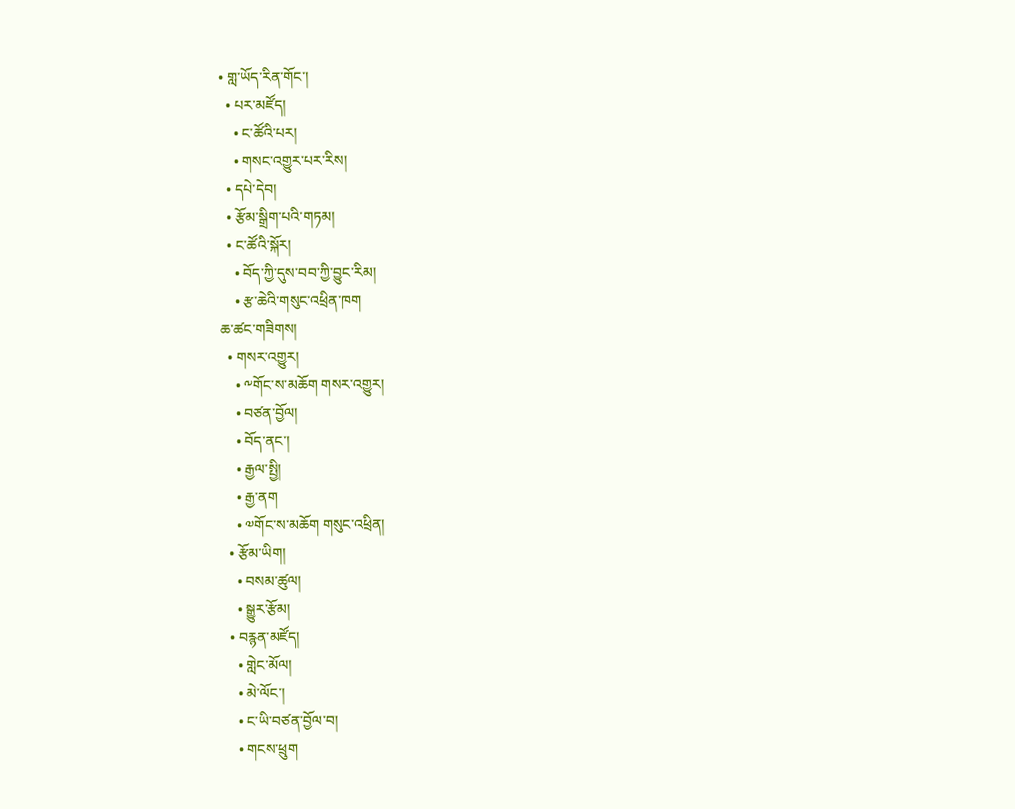• གླ་ཡོད་རིན་གོང་།
  • པར་མཛོད།
    • ང་ཚོའི་པར།
    • གསང་འགྱུར་པར་རིས།
  • དཔེ་དེབ།
  • རྩོམ་སྒྲིག་པའི་གཏམ།
  • ང་ཚོའི་སྐོར།
    • བོད་ཀྱི་དུས་བབ་ཀྱི་བྱུང་རིམ།
    • རྩ་ཆེའི་གསུང་འཕྲིན་ཁག
ཆ་ཚང་གཟིགས།
  • གསར་འགྱུར།
    • ༸གོང་ས་མཆོག གསར་འགྱུར།
    • བཙན་བྱོལ།
    • བོད་ནང་།
    • རྒྱལ་སྤྱི།
    • རྒྱ་ནག
    • ༧གོང་ས་མཆོག གསུང་འཕྲིན།
  • རྩོམ་ཡིག།
    • བསམ་ཚུལ།
    • སྒྱུར་རྩོམ།
  • བརྙན་མཛོད།
    • གླེང་མོལ།
    • མེ་ལོང་།
    • ང་ཡི་བཙན་བྱོལ་བ།
    • གངས་ཕྲུག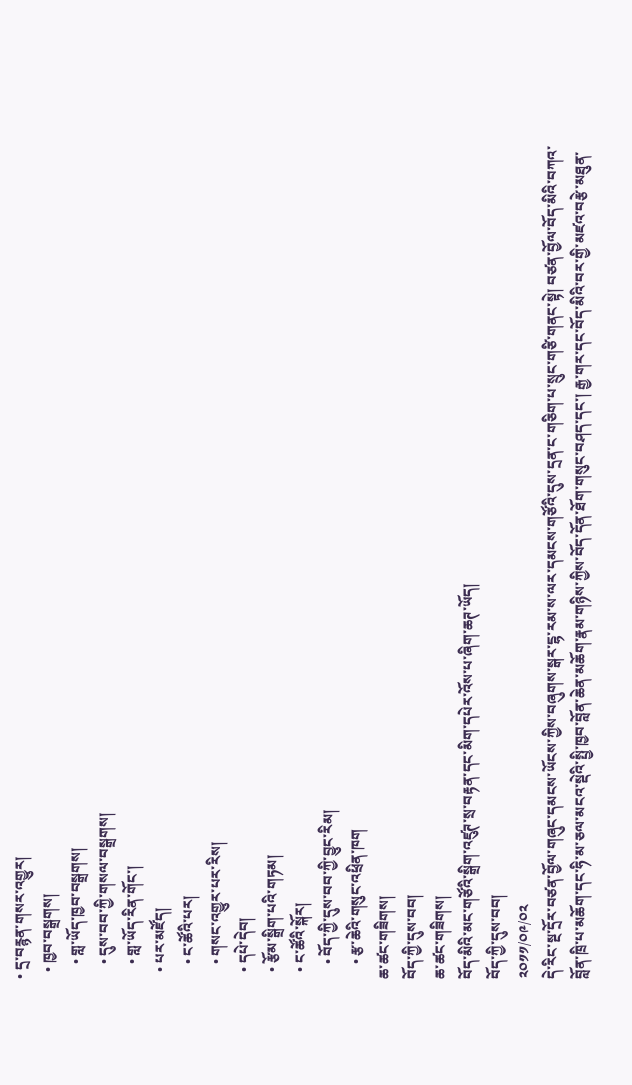• དྲ་བརྙན་གསར་འགྱུར།
  • ཁྱབ་བསྒྲགས།
    • གླ་ཡོད་ཁྱབ་བསྒྲགས།
    • དུས་བབ་ཀྱི་གསལ་བསྒྲགས།
    • གླ་ཡོད་རིན་གོང་།
  • པར་མཛོད།
    • ང་ཚོའི་པར།
    • གསང་འགྱུར་པར་རིས།
  • དཔེ་དེབ།
  • རྩོམ་སྒྲིག་པའི་གཏམ།
  • ང་ཚོའི་སྐོར།
    • བོད་ཀྱི་དུས་བབ་ཀྱི་བྱུང་རིམ།
    • རྩ་ཆེའི་གསུང་འཕྲིན་ཁག
ཆ་ཚང་གཟིགས།
བོད་ཀྱི་དུས་བབ།
ཆ་ཚང་གཟིགས།
བོད་མིའི་མང་གཙོའི་སྒྲིག་འཛུཊ་སྲ་བརྟན་དང་མིག་དཔེར་འོས་པ་ཞིག་ཆཊ་ཡོད།
བོད་ཀྱི་དུས་བབ།
༢༠༡༡/༠༩/༠༢
དེ་རིང་སྔ་དྲོར་བཙན་བྱོལ་གཞུང་དམངས་ཡོངས་ཀྱིས་བཞུགས་སྒར་ངྷ་རམ་ས་ལར་དམངས་གཙོའི་དུས་དྲན་ང་གཅིག་པ་སྲུང་གཙི་གནང་སྟེ། བཙན་བྱོལ་བོད་མིའི་བཀའ་བློན་ཁྲི་པ་མཆོག་དང་ཧི་མ་ཅལ་མངའ་སྡེའི་སྤྱི་ཁྱབ་བློན་ཆེན་མཆོག་རྣམ་གཉིས་ཀྱིས་བོད་དོན་ཐོག་གསུང་བཤད་དང་། རྒྱ་གར་དང་བོད་མིའི་བར་གྱི་མཛའ་བརྩེ་མཐུན་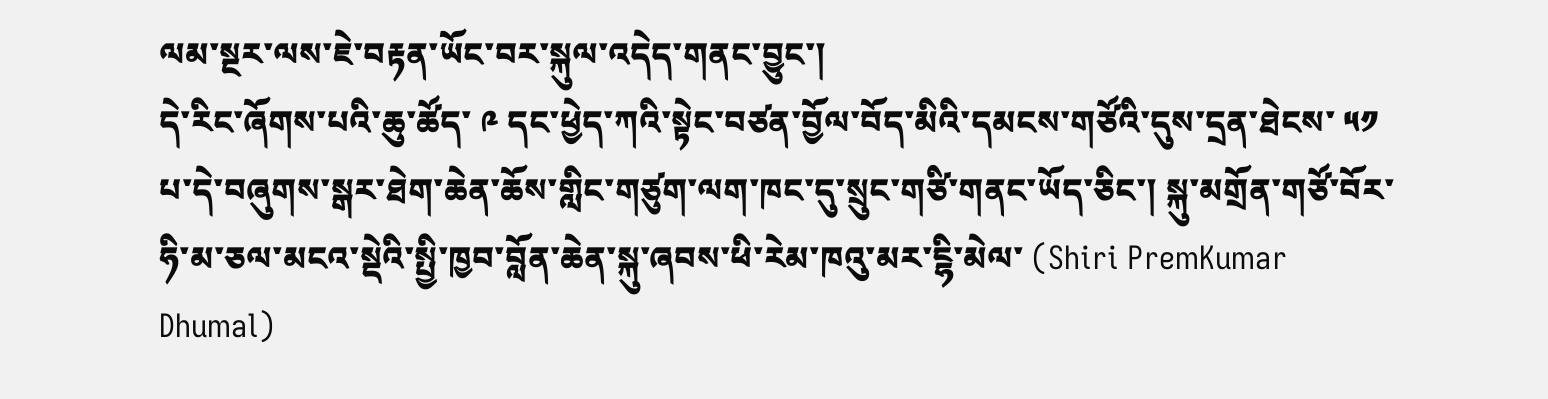ལམ་སྔར་ལས་ཇེ་བརྟན་ཡོང་བར་སྐུལ་འདེད་གནང་བྱུང་།
དེ་རིང་ཞོགས་པའི་ཆུ་ཚོད་ ༩ དང་ཕྱེད་ཀའི་སྟེང་བཙན་བྱོལ་བོད་མིའི་དམངས་གཙོའི་དུས་དྲན་ཐེངས་ ༥༡ པ་དེ་བཞུགས་སྒར་ཐེག་ཆེན་ཆོས་གླིང་གཙུག་ལག་ཁང་དུ་སྲུང་གཙི་གནང་ཡོད་ཅིང་། སྐུ་མགྲོན་གཙོ་བོར་ཧི་མ་ཅལ་མངའ་སྡེའི་སྤྱི་ཁྱབ་བློན་ཆེན་སྐུ་ཞབས་ཕི་རེམ་ཁའུ་མར་ངྷི་མེལ་ (Shiri PremKumar Dhumal)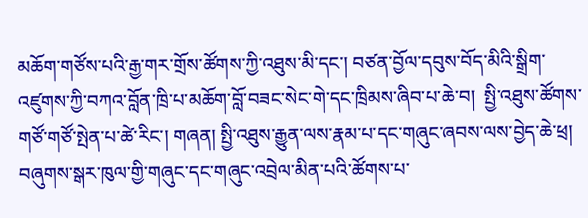མཆོག་གཙོས་པའི་རྒྱ་གར་གྲོས་ཚོགས་ཀྱི་འཐུས་མི་དང་། བཙན་བྱོལ་དབུས་བོད་མིའི་སྒྲིག་འཛུགས་ཀྱི་བཀའ་བློན་ཁྲི་པ་མཆོག་བློ་བཟང་སེང་གེ་དང་ཁྲིམས་ཞིབ་པ་ཆེ་བ།  སྤྱི་འཐུས་ཚོགས་གཙོ་གཙོ་སྤེན་པ་ཚེ་རིང་། གཞན། སྤྱི་འཐུས་རྒྱུན་ལས་རྣམ་པ་དང་གཞུང་ཞབས་ལས་བྱེད་ཆེ་ཕྲ། བཞུགས་སྒར་ཁུལ་གྱི་གཞུང་དང་གཞུང་འབྲེལ་མིན་པའི་ཚོགས་པ་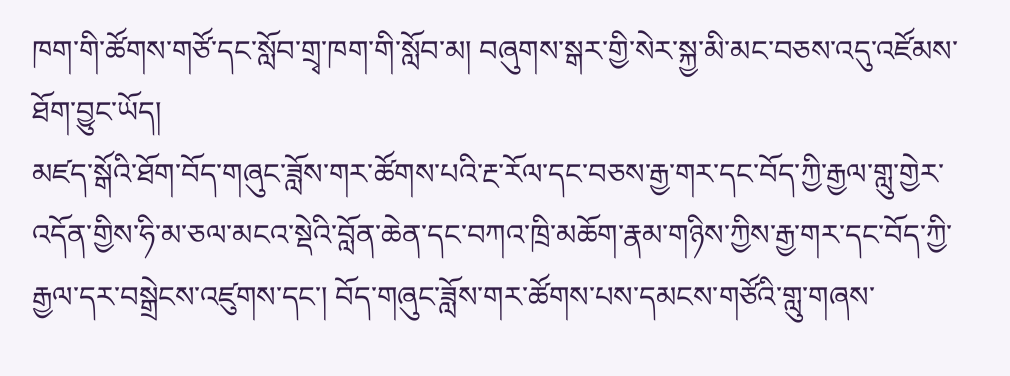ཁག་གི་ཚོགས་གཙོ་དང་སློབ་གྲྭ་ཁག་གི་སློབ་མ། བཞུགས་སྒར་གྱི་སེར་སྐྱ་མི་མང་བཅས་འདུ་འཛོམས་ཐོག་བྱུང་ཡོད།
མཛད་སྒོའི་ཐོག་བོད་གཞུང་ཟློས་གར་ཚོགས་པའི་རྔ་རོལ་དང་བཅས་རྒྱ་གར་དང་བོད་ཀྱི་རྒྱལ་གླུ་གྱེར་འདོན་གྱིས་ཧི་མ་ཅལ་མངའ་སྡེའི་བློན་ཆེན་དང་བཀའ་ཁྲི་མཆོག་རྣམ་གཉིས་ཀྱིས་རྒྱ་གར་དང་བོད་ཀྱི་རྒྱལ་དར་བསྒྲེངས་འཛུགས་དང་། བོད་གཞུང་ཟློས་གར་ཚོགས་པས་དམངས་གཙོའི་གླུ་གཞས་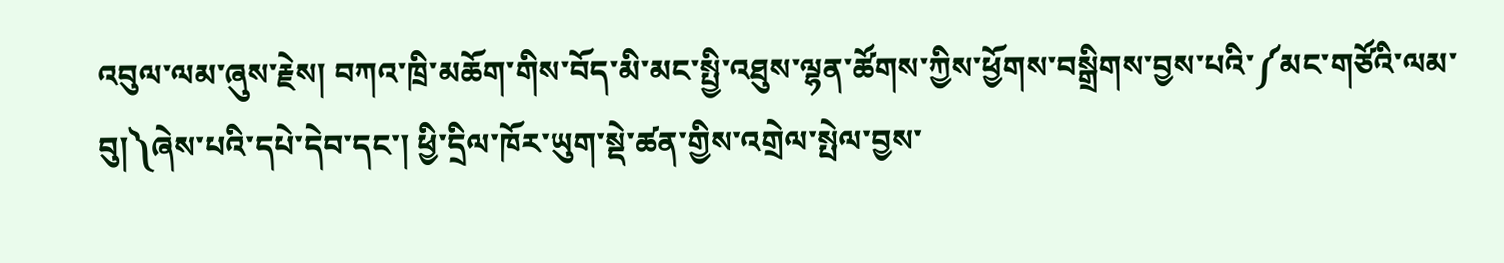འབུལ་ལམ་ཞུས་རྗེས། བཀའ་ཁྲི་མཆོག་གིས་བོད་མི་མང་སྤྱི་འཐུས་ལྷན་ཚོགས་ཀྱིས་ཕྱོགས་བསྒྲིགས་བྱས་པའི་༼མང་གཙོའི་ལམ་བུ།༽ཞེས་པའི་དཔེ་དེབ་དང་། ཕྱི་དྲིལ་ཁོར་ཡུག་སྡེ་ཚན་གྱིས་འགྲེལ་སྤེལ་བྱས་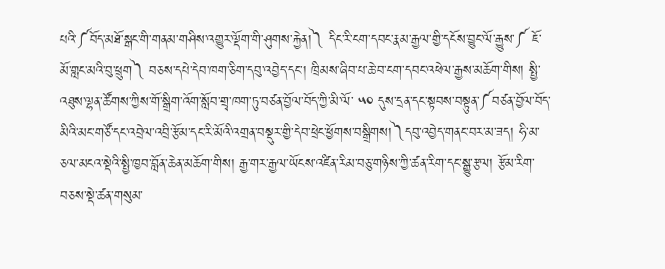པའི་༼བོད་མཐོ་སྒང་གི་གནམ་གཤིས་འགྱུར་ལྡོག་གི་ཤུགས་རྐྱེན།༽ དིང་རི་ངག་དབང་རྣམ་རྒྱལ་གྱི་དངོས་བྱུང་ལོ་རྒྱུས་༼ ཇོ་མོ་གླང་མའི་བུ་ཕྲུག༽ བཅས་དཔེ་དེབ་ཁག་ཅིག་དབུ་འབྱེད་དང་། ཁྲིམས་ཞིབ་པ་ཆེ་བ་ངག་དབང་འཕེལ་རྒྱས་མཆོག་གིས། སྤྱི་འཐུས་ལྷན་ཚོགས་ཀྱིས་གོ་སྒྲིག་འོག་སློབ་གྲྭ་ཁག་ཏུ་བཙན་བྱོལ་བོད་ཀྱི་མི་ལོ་ ༥༠ དུས་དྲན་དང་སྟབས་བསྟུན་༼བཙན་བྱོལ་བོད་མིའི་མང་གཙོ་དང་འབྲེལ་འབྲི་རྩོམ་དང་རི་མོའི་འགྲན་བསྡུར་གྱི་དེབ་ཕྲེང་ཕྱོགས་བསྒྲིགས།༽དབུ་འབྱེད་གནང་བར་མ་ཟད། ཧི་མ་ཅལ་མངའ་སྡེའི་སྤྱི་ཁྱབ་བློན་ཆེན་མཆོག་གིས། རྒྱ་གར་རྒྱལ་ཡོངས་འཛིན་རིམ་བཅུ་གཉིས་ཀྱི་ཚན་རིག་དང་སྒྱུ་རྩལ། རྩོམ་རིག་བཅས་སྡེ་ཚན་གསུམ་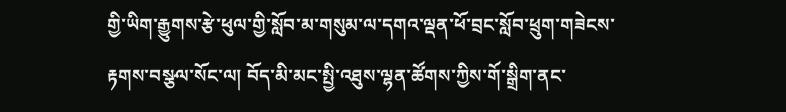གྱི་ཡིག་རྒྱུགས་རྩེ་ཕུལ་གྱི་སློབ་མ་གསུམ་ལ་དགའ་ལྡན་ཕོ་བྲང་སློབ་ཕྲུག་གཟེངས་རྟགས་བསྩལ་སོང་ལ། བོད་མི་མང་སྤྱི་འཐུས་ལྷན་ཚོགས་ཀྱིས་གོ་སྒྲིག་ནང་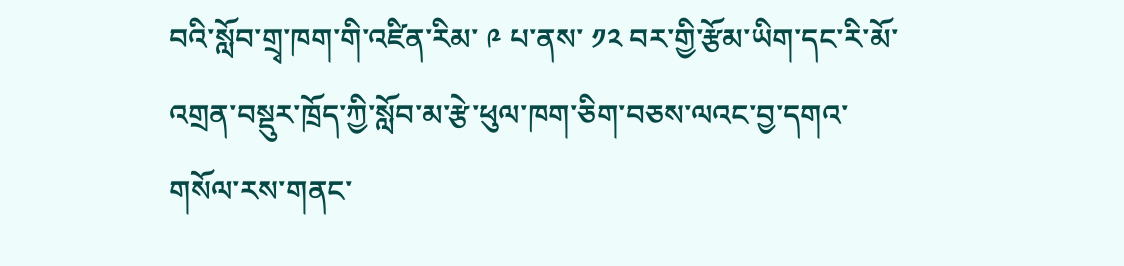བའི་སློབ་གྲྭ་ཁག་གི་འཛིན་རིམ་ ༩ པ་ནས་ ༡༢ བར་གྱི་རྩོམ་ཡིག་དང་རི་མོ་འགྲན་བསྡུར་ཁྲོད་ཀྱི་སློབ་མ་རྩེ་ཕུལ་ཁག་ཅིག་བཅས་ལའང་བྱ་དགའ་གསོལ་རས་གནང་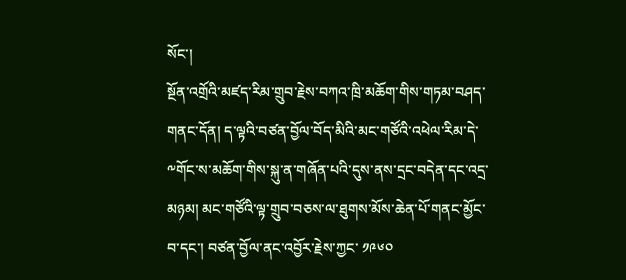སོང་།
སྔོན་འགྲོའི་མཛད་རིམ་གྲུབ་རྗེས་བཀའ་ཁྲི་མཆོག་གིས་གཏམ་བཤད་གནང་དོན། ད་ལྟའི་བཙན་བྱོལ་བོད་མིའི་མང་གཙོའི་འཕེལ་རིམ་དེ་༸གོང་ས་མཆོག་གིས་སྐུ་ན་གཞོན་པའི་དུས་ནས་དྲང་བདེན་དང་འདྲ་མཉམ། མང་གཙོའི་ལྟ་གྲུབ་བཅས་ལ་ཐུགས་མོས་ཆེན་པོ་གནང་མྱོང་བ་དང་། བཙན་བྱོལ་ནང་འབྱོར་རྗེས་ཀྱང་ ༡༩༦༠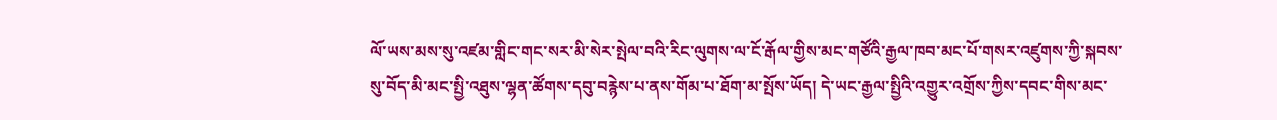ལོ་ཡས་མས་སུ་འཛམ་གླིང་གང་སར་མི་སེར་སྤེལ་བའི་རིང་ལུགས་ལ་ངོ་རྒོལ་གྱིས་མང་གཙོའི་རྒྱལ་ཁབ་མང་པོ་གསར་འཛུགས་ཀྱི་སྐབས་སུ་བོད་མི་མང་སྤྱི་འཐུས་ལྷན་ཚོགས་དབུ་བརྙེས་པ་ནས་གོམ་པ་ཐོག་མ་སྤོས་ཡོད། དེ་ཡང་རྒྱལ་སྤྱིའི་འགྱུར་འགྲོས་ཀྱིས་དབང་གིས་མང་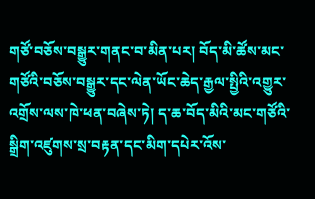གཙོ་བཅོས་བསྒྱུར་གནང་བ་མིན་པར། བོད་མི་ཚོས་མང་གཙོའི་བཅོས་བསྒྱུར་དང་ལེན་ཡོང་ཆེད་རྒྱལ་སྤྱིའི་འགྱུར་འགྲོས་ལས་ཁེ་ཕན་བཞེས་ཏེ། ད་ཆ་བོད་མིའི་མང་གཙོའི་སྒྲིག་འཛུགས་སྲ་བརྟན་དང་མིག་དཔེར་འོས་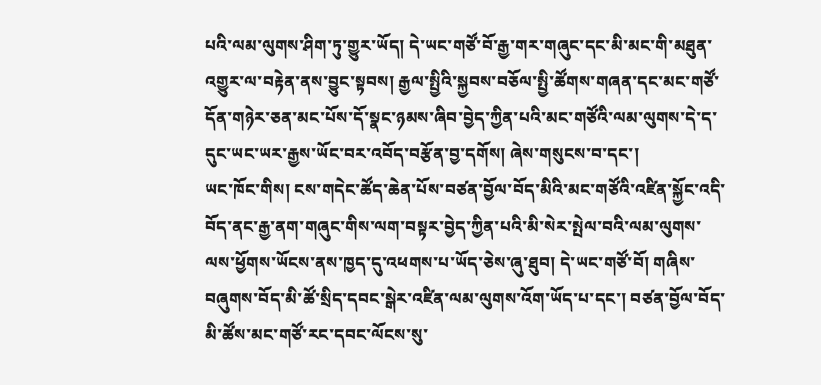པའི་ལམ་ལུགས་ཤིག་ཏུ་གྱུར་ཡོད། དེ་ཡང་གཙོ་བོ་རྒྱ་གར་གཞུང་དང་མི་མང་གི་མཐུན་འགྱུར་ལ་བརྟེན་ནས་བྱུང་སྟབས། རྒྱལ་སྤྱིའི་སྐྱབས་བཅོལ་སྤྱི་ཚོགས་གཞན་དང་མང་གཙོ་དོན་གཉེར་ཅན་མང་པོས་དོ་སྣང་ཉམས་ཞིབ་བྱེད་ཀྱིན་པའི་མང་གཙོའི་ལམ་ལུགས་དེ་ད་དུང་ཡང་ཡར་རྒྱས་ཡོང་བར་འབོད་བརྩོན་བྱ་དགོས། ཞེས་གསུངས་བ་དང་།
ཡང་ཁོང་གིས། ངས་གདེང་ཚོད་ཆེན་པོས་བཙན་བྱོལ་བོད་མིའི་མང་གཙོའི་འཛིན་སྐྱོང་འདི་བོད་ནང་རྒྱ་ནག་གཞུང་གིས་ལག་བསྟར་བྱེད་ཀྱིན་པའི་མི་སེར་སྤེལ་བའི་ལམ་ལུགས་ལས་ཕྱོགས་ཡོངས་ནས་ཁྱད་དུ་འཕགས་པ་ཡོད་ཅེས་ཞུ་ཐུབ། དེ་ཡང་གཙོ་བོ། གཞིས་བཞུགས་བོད་མི་ཚོ་སྲིད་དབང་སྒེར་འཛིན་ལམ་ལུགས་འོག་ཡོད་པ་དང་། བཙན་བྱོལ་བོད་མི་ཚོས་མང་གཙོ་རང་དབང་ལོངས་སུ་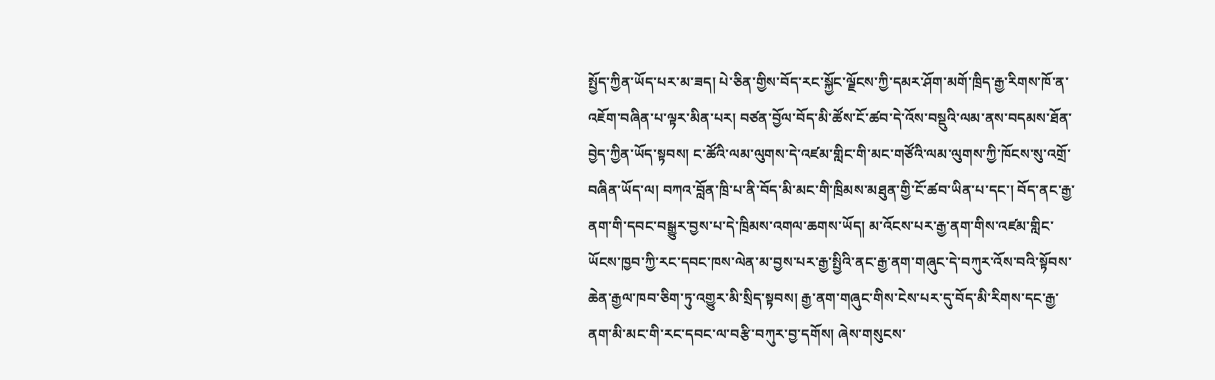སྤྱོད་ཀྱིན་ཡོད་པར་མ་ཟད། པེ་ཅིན་གྱིས་བོད་རང་སྐྱོང་ལྗོངས་ཀྱི་དམར་ཤོག་མགོ་ཁྲིད་རྒྱ་རིགས་ཁོ་ན་འཇོག་བཞིན་པ་ལྟར་མིན་པར། བཙན་བྱོལ་བོད་མི་ཚོས་ངོ་ཚབ་དེ་འོས་བསྡུའི་ལམ་ནས་བདམས་ཐོན་བྱེད་ཀྱིན་ཡོད་སྟབས། ང་ཚོའི་ལམ་ལུགས་དེ་འཛམ་གླིང་གི་མང་གཙོའི་ལམ་ལུགས་ཀྱི་ཁོངས་སུ་འགྲོ་བཞིན་ཡོད་ལ། བཀའ་བློན་ཁྲི་པ་ནི་བོད་མི་མང་གི་ཁྲིམས་མཐུན་གྱི་ངོ་ཚབ་ཡིན་པ་དང་། བོད་ནང་རྒྱ་ནག་གི་དབང་བསྒྱུར་བྱས་པ་དེ་ཁྲིམས་འགལ་ཆགས་ཡོད། མ་འོངས་པར་རྒྱ་ནག་གིས་འཛམ་གླིང་ཡོངས་ཁྱབ་ཀྱི་རང་དབང་ཁས་ལེན་མ་བྱས་པར་རྒྱ་སྤྱིའི་ནང་རྒྱ་ནག་གཞུང་དེ་བཀུར་འོས་བའི་སྟོབས་ཆེན་རྒྱལ་ཁབ་ཅིག་ཏུ་འགྱུར་མི་སྲིད་སྟབས། རྒྱ་ནག་གཞུང་གིས་ངེས་པར་དུ་བོད་མི་རིགས་དང་རྒྱ་ནག་མི་མང་གི་རང་དབང་ལ་བརྩི་བཀུར་བྱ་དགོས། ཞེས་གསུངས་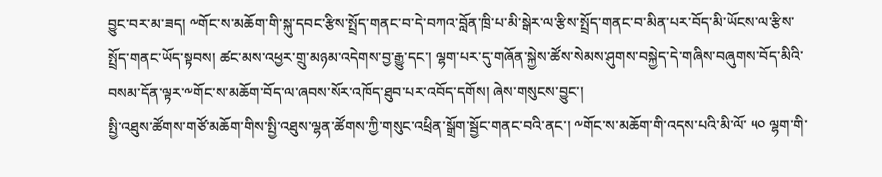བྱུང་བར་མ་ཟད། ༸གོང་ས་མཆོག་གི་སྐུ་དབང་རྩིས་སྤྲོད་གནང་བ་དེ་བཀའ་བློན་ཁྲི་པ་མི་སྒེར་ལ་རྩིས་སྤྲོད་གནང་བ་མིན་པར་བོད་མི་ཡོངས་ལ་རྩིས་སྤྲོད་གནང་ཡོད་སྟབས། ཚང་མས་འཕྱར་གྲུ་མཉམ་འདེགས་བྱ་རྒྱུ་དང་། ལྷག་པར་དུ་གཞོན་སྐྱེས་ཚོས་སེམས་ཤུགས་བསྐྱེད་དེ་གཞིས་བཞུགས་བོད་མིའི་བསམ་དོན་ལྟར་༸གོང་ས་མཆོག་བོད་ལ་ཞབས་སོར་འཁོད་ཐུབ་པར་འབོད་དགོས། ཞེས་གསུངས་བྱུང་།
སྤྱི་འཐུས་ཚོགས་གཙོ་མཆོག་གིས་སྤྱི་འཐུས་ལྷན་ཚོགས་ཀྱི་གསུང་འཕྲིན་སྒྲོག་སྦྱོང་གནང་བའི་ནང་། ༸གོང་ས་མཆོག་གི་འདས་པའི་མི་ལོ་ ༥༠ ལྷག་གི་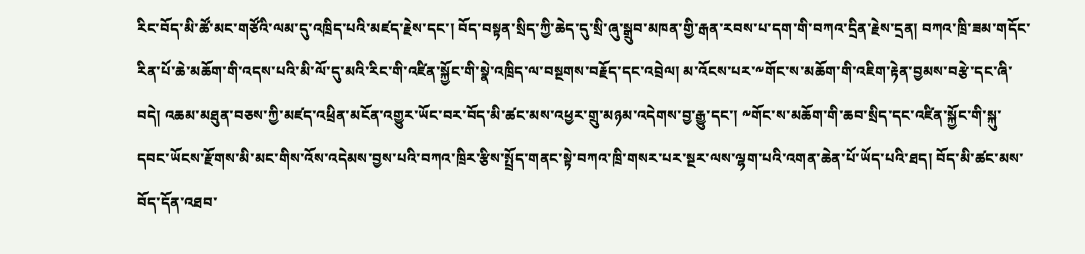རིང་བོད་མི་ཚོ་མང་གཙོའི་ལམ་དུ་འཁྲིད་པའི་མཛད་རྗེས་དང་། བོད་བསྟན་སྲིད་ཀྱི་ཆེད་དུ་སྲི་ཞུ་སྒྲུབ་མཁན་གྱི་རྒན་རབས་པ་དག་གི་བཀའ་དྲིན་རྗེས་དྲན། བཀའ་ཁྲི་ཟམ་གདོང་རིན་པོ་ཆེ་མཆོག་གི་འདས་པའི་མི་ལོ་དུ་མའི་རིང་གི་འཛིན་སྐྱོང་གི་སྣེ་འཁྲིད་ལ་བསྔགས་བརྗོད་དང་འབྲེལ། མ་འོངས་པར་༸གོང་ས་མཆོག་གི་འཇིག་རྟེན་བྱམས་བརྩེ་དང་ཞི་བདེ། འཆམ་མཐུན་བཅས་ཀྱི་མཛད་འཕྲིན་མངོན་འགྱུར་ཡོང་བར་བོད་མི་ཚང་མས་འཕྱར་གྲུ་མཉམ་འདེགས་བྱ་རྒྱུ་དང་། ༸གོང་ས་མཆོག་གི་ཆབ་སྲིད་དང་འཛིན་སྐྱོང་གི་སྐུ་དབང་ཡོངས་རྫོགས་མི་མང་གིས་འོས་འདེམས་བྱས་པའི་བཀའ་ཁྲིར་རྩིས་སྤྲོད་གནང་སྟེ་བཀའ་ཁྲི་གསར་པར་སྔར་ལས་ལྷག་པའི་འགན་ཆེན་པོ་ཡོད་པའི་ཐད། བོད་མི་ཚང་མས་བོད་དོན་འཐབ་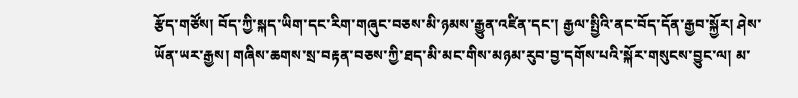རྩོད་གཙོས། བོད་ཀྱི་སྐད་ཡིག་དང་རིག་གཞུང་བཅས་མི་ཉམས་རྒྱུན་འཛིན་དང་། རྒྱལ་སྤྱིའི་ནང་བོད་དོན་རྒྱབ་སྐྱོར། ཤེས་ཡོན་ཡར་རྒྱས། གཞིས་ཆགས་སྲ་བརྟན་བཅས་ཀྱི་ཐད་མི་མང་གིས་མཉམ་རུབ་བྱ་དགོས་པའི་སྐོར་གསུངས་བྱུང་ལ། མ་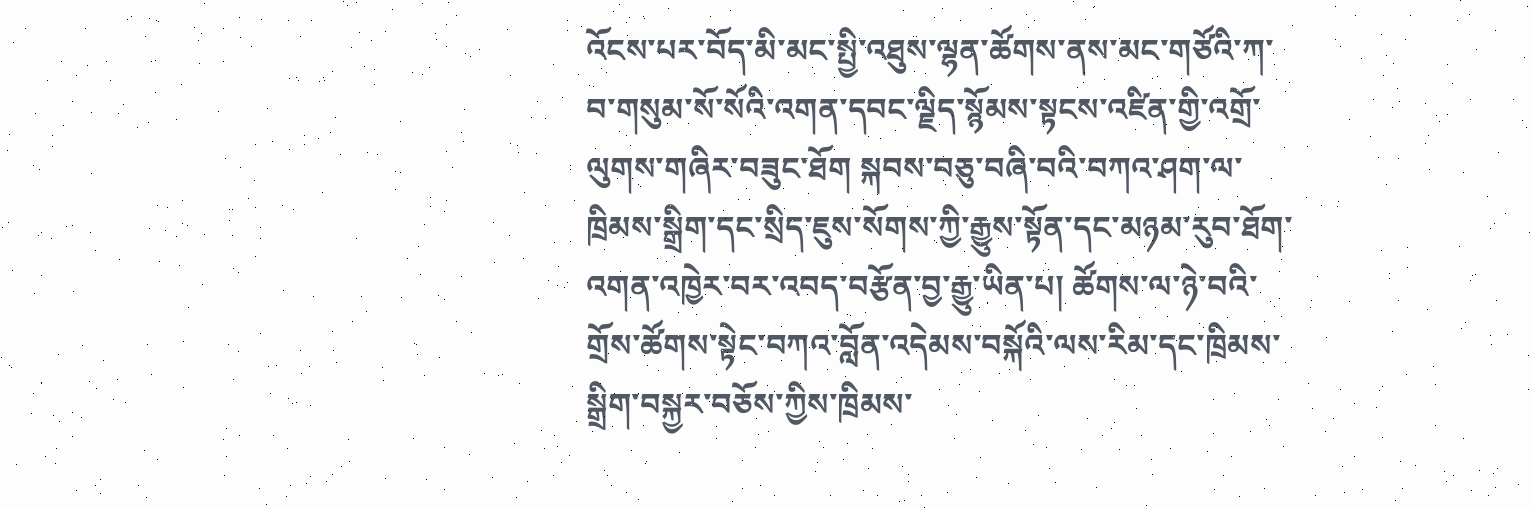འོངས་པར་བོད་མི་མང་སྤྱི་འཐུས་ལྷན་ཚོགས་ནས་མང་གཙོའི་ཀ་བ་གསུམ་སོ་སོའི་འགན་དབང་ལྗིད་སྙོམས་སྟངས་འཛིན་གྱི་འགྲོ་ལུགས་གཞིར་བཟུང་ཐོག སྐབས་བཅུ་བཞི་བའི་བཀའ་ཤག་ལ་ཁྲིམས་སྒྲིག་དང་སྲིད་ཇུས་སོགས་ཀྱི་རྒྱུས་སྟོན་དང་མཉམ་རུབ་ཐོག་འགན་འཁྱེར་བར་འབད་བརྩོན་བྱ་རྒྱུ་ཡིན་པ། ཚོགས་ལ་ཉེ་བའི་གྲོས་ཚོགས་སྟེང་བཀའ་བློན་འདེམས་བསྐོའི་ལས་རིམ་དང་ཁྲིམས་སྒྲིག་བསྐྱར་བཅོས་ཀྱིས་ཁྲིམས་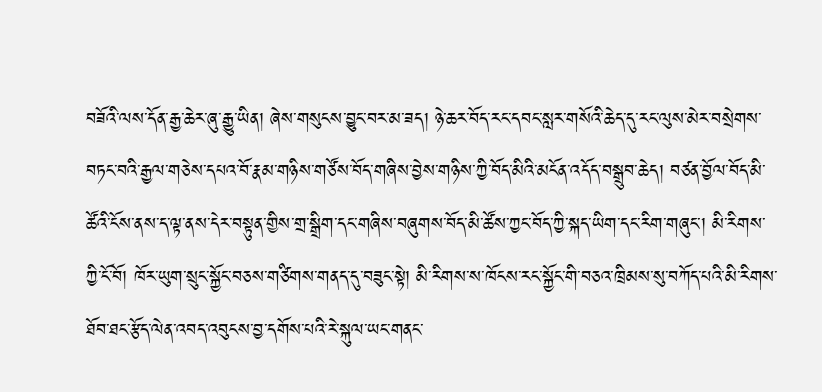བཟོའི་ལས་དོན་རྒྱ་ཆེར་ཞུ་རྒྱུ་ཡིན། ཞེས་གསུངས་བྱུང་བར་མ་ཟད། ཉེ་ཆར་བོད་རང་དབང་སླར་གསོའི་ཆེད་དུ་རང་ལུས་མེར་བསྲེགས་བཏང་བའི་རྒྱལ་གཅེས་དཔའ་བོ་རྣམ་གཉིས་གཙོས་བོད་གཞིས་བྱེས་གཉིས་ཀྱི་བོད་མིའི་མངོན་འདོད་བསྒྲུབ་ཆེད། བཙན་བྱོལ་བོད་མི་ཚོའི་ངོས་ནས་ད་ལྟ་ནས་དེར་བསྟུན་གྱིས་གྲ་སྒྲིག་དང་གཞིས་བཞུགས་བོད་མི་ཚོས་ཀྱང་བོད་ཀྱི་སྐད་ཡིག་དང་རིག་གཞུང་། མི་རིགས་ཀྱི་ངོ་བོ། ཁོར་ཡུག་སྲུང་སྐྱོང་བཅས་གཙིགས་གནད་དུ་བཟུང་སྟེ། མི་རིགས་ས་ཁོངས་རང་སྐྱོང་གི་བཅའ་ཁྲིམས་སུ་བཀོད་པའི་མི་རིགས་ཐོབ་ཐང་རྩོད་ལེན་འབད་འབུངས་བྱ་དགོས་པའི་རེ་སྐུལ་ཡང་གནང་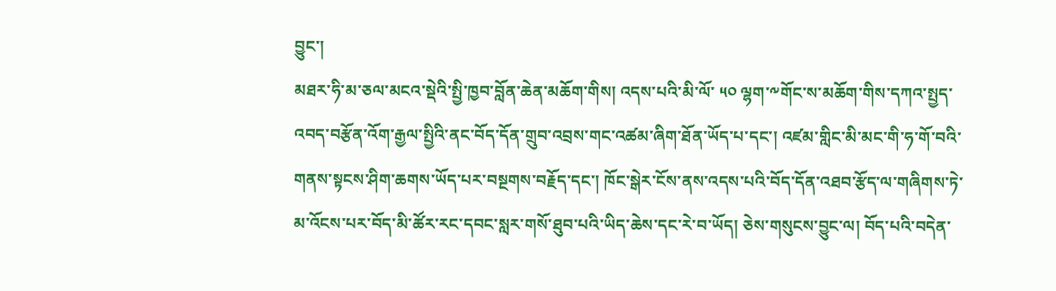བྱུང་།
མཐར་ཧི་མ་ཅལ་མངའ་སྡེའི་སྤྱི་ཁྱབ་བློན་ཆེན་མཆོག་གིས། འདས་པའི་མི་ལོ་ ༥༠ ལྷག་༸གོང་ས་མཆོག་གིས་དཀའ་སྤྱད་འབད་བརྩོན་འོག་རྒྱལ་སྤྱིའི་ནང་བོད་དོན་གྲུབ་འབྲས་གང་འཚམ་ཞིག་ཐོན་ཡོད་པ་དང་། འཛམ་གླིང་མི་མང་གི་ཧ་གོ་བའི་གནས་སྟངས་ཤིག་ཆགས་ཡོད་པར་བསྔགས་བརྗོད་དང་། ཁོང་སྒེར་ངོས་ནས་འདས་པའི་བོད་དོན་འཐབ་རྩོད་ལ་གཞིགས་ཏེ་མ་འོངས་པར་བོད་མི་ཚོར་རང་དབང་སླར་གསོ་ཐུབ་པའི་ཡིད་ཆེས་དང་རེ་བ་ཡོད། ཅེས་གསུངས་བྱུང་ལ། བོད་པའི་བདེན་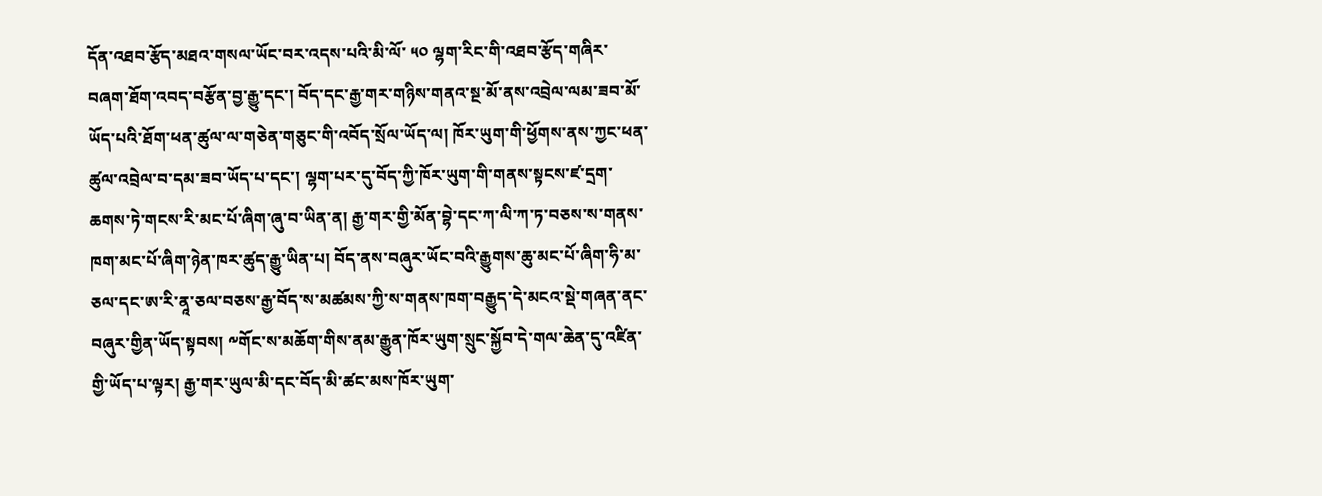དོན་འཐབ་རྩོད་མཐའ་གསལ་ཡོང་བར་འདས་པའི་མི་ལོ་ ༥༠ ལྷག་རིང་གི་འཐབ་རྩོད་གཞིར་བཞག་ཐོག་འབད་བརྩོན་བྱ་རྒྱུ་དང་། བོད་དང་རྒྱ་གར་གཉིས་གནའ་སྔ་མོ་ནས་འབྲེལ་ལམ་ཟབ་མོ་ཡོད་པའི་ཐོག་ཕན་ཚུལ་ལ་གཅེན་གཅུང་གི་འབོད་སྲོལ་ཡོད་ལ། ཁོར་ཡུག་གི་ཕྱོགས་ནས་ཀྱང་ཕན་ཚུལ་འབྲེལ་བ་དམ་ཟབ་ཡོད་པ་དང་། ལྷག་པར་དུ་བོད་ཀྱི་ཁོར་ཡུག་གི་གནས་སྟངས་ཛ་དྲག་ཆགས་ཏེ་གངས་རི་མང་པོ་ཞིག་ཞུ་བ་ཡིན་ན། རྒྱ་གར་གྱི་མོན་བྷེ་དང་ཀ་ལི་ཀ་ཏ་བཅས་ས་གནས་ཁག་མང་པོ་ཞིག་ཉེན་ཁར་ཚུད་རྒྱུ་ཡིན་པ། བོད་ནས་བཞུར་ཡོང་བའི་རྒྱུགས་ཆུ་མང་པོ་ཞིག་ཧི་མ་ཅལ་དང་ཨ་རི་ནཱ་ཅལ་བཅས་རྒྱ་བོད་ས་མཚམས་ཀྱི་ས་གནས་ཁག་བརྒྱུད་དེ་མངའ་སྡེ་གཞན་ནང་བཞུར་གྱིན་ཡོད་སྟབས། ༸གོང་ས་མཆོག་གིས་ནམ་རྒྱུན་ཁོར་ཡུག་སྲུང་སྐྱོབ་དེ་གལ་ཆེན་དུ་འཛིན་གྱི་ཡོད་པ་ལྟར། རྒྱ་གར་ཡུལ་མི་དང་བོད་མི་ཚང་མས་ཁོར་ཡུག་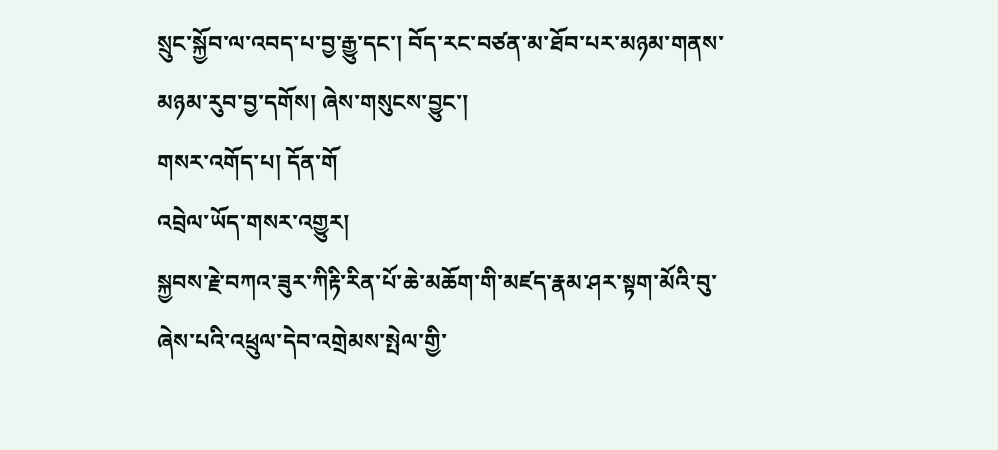སྲུང་སྐྱོབ་ལ་འབད་པ་བྱ་རྒྱུ་དང་། བོད་རང་བཙན་མ་ཐོབ་པར་མཉམ་གནས་མཉམ་རུབ་བྱ་དགོས། ཞེས་གསུངས་བྱུང་།
གསར་འགོད་པ། དོན་གོ
འབྲེལ་ཡོད་གསར་འགྱུར།
སྐྱབས་རྗེ་བཀའ་ཟུར་ཀིརྟི་རིན་པོ་ཆེ་མཆོག་གི་མཛད་རྣམ་ཤར་སྟག་མོའི་བུ་ཞེས་པའི་འཕྲུལ་དེབ་འགྲེམས་སྤེལ་གྱི་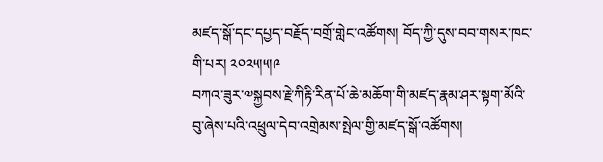མཛད་སྒོ་དང་དཔྱད་བརྗོད་བགྲོ་གླེང་འཚོགས། བོད་ཀྱི་དུས་བབ་གསར་ཁང་གི་པར། ༢༠༢༥།༥།༩
བཀའ་ཟུར་༧སྐྱབས་རྗེ་ཀིརྟི་རིན་པོ་ཆེ་མཆོག་གི་མཛད་རྣམ་ཤར་སྟག་མོའི་བུ་ཞེས་པའི་འཕྲུལ་དེབ་འགྲེམས་སྤེལ་གྱི་མཛད་སྒོ་འཚོགས།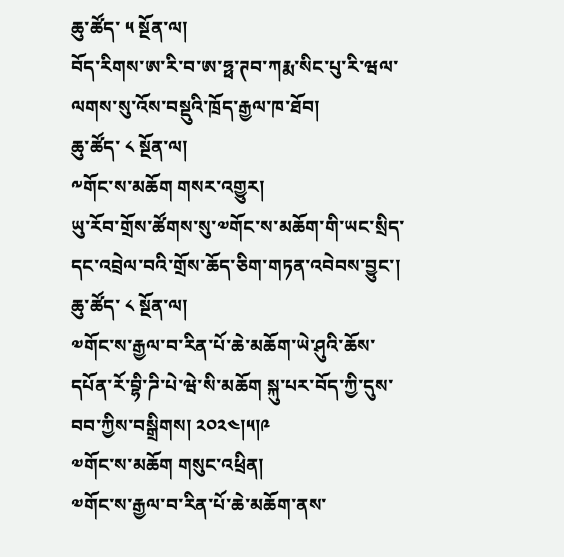ཆུ་ཚོད་ ༥ སྔོན་ལ།
བོད་རིགས་ཨ་རི་བ་ཨ་ཧྥ་ཊབ་ཀརྨ་སིང་པུ་རི་ཝལ་ལགས་སུ་འོས་བསྡུའི་ཁྲོད་རྒྱལ་ཁ་ཐོབ།
ཆུ་ཚོད་ ༨ སྔོན་ལ།
༸གོང་ས་མཆོག གསར་འགྱུར།
ཡུ་རོབ་གྲོས་ཚོགས་སུ་༧གོང་ས་མཆོག་གི་ཡང་སྲིད་དང་འབྲེལ་བའི་གྲོས་ཆོད་ཅིག་གཏན་འབེབས་བྱུང་།
ཆུ་ཚོད་ ༨ སྔོན་ལ།
༧གོང་ས་རྒྱལ་བ་རིན་པོ་ཆེ་མཆོག་ཡེ་ཤུའི་ཆོས་དཔོན་རོ་བྷི་ཌི་པེ་ཝེ་སི་མཆོག སྐུ་པར་བོད་ཀྱི་དུས་བབ་ཀྱིས་བསྒྲིགས། ༢༠༢༤།༥།༩
༧གོང་ས་མཆོག གསུང་འཕྲིན།
༧གོང་ས་རྒྱལ་བ་རིན་པོ་ཆེ་མཆོག་ནས་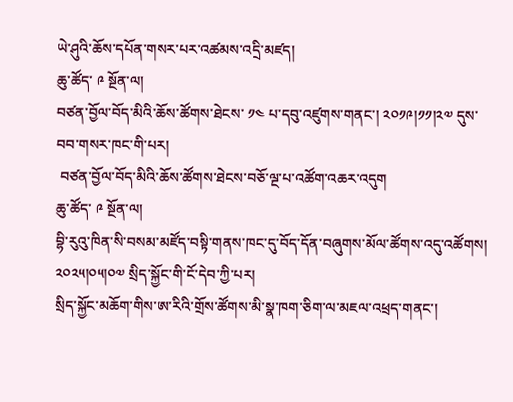ཡེ་ཤུའི་ཆོས་དཔོན་གསར་པར་འཚམས་འདྲི་མཛད།
ཆུ་ཚོད་ ༩ སྔོན་ལ།
བཙན་བྱོལ་བོད་མིའི་ཆོས་ཚོགས་ཐེངས་ ༡༤ པ་དབུ་འཛུགས་གནང་། ༢༠༡༩།༡༡།༢༧ དུས་བབ་གསར་ཁང་གི་པར།
 བཙན་བྱོལ་བོད་མིའི་ཆོས་ཚོགས་ཐེངས་བཅོ་ལྔ་པ་འཚོག་འཆར་འདུག
ཆུ་ཚོད་ ༩ སྔོན་ལ།
བྷི་རུའུ་ཁིན་སི་བསམ་མཛོད་བསྟི་གནས་ཁང་དུ་བོད་དོན་བཞུགས་མོལ་ཚོགས་འདུ་འཚོགས། ༢༠༢༥།༠༥།༠༧ སྲིད་སྐྱོང་གི་ངོ་དེབ་ཀྱི་པར།
སྲིད་སྐྱོང་མཆོག་གིས་ཨ་རིའི་གྲོས་ཚོགས་མི་སྣ་ཁག་ཅིག་ལ་མཇལ་འཕྲད་གནང་།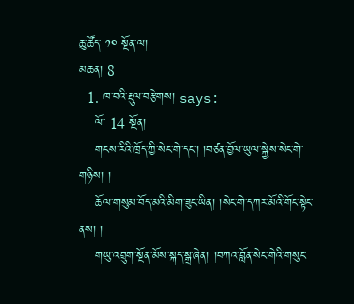ཆུ་ཚོད་ ༡༠ སྔོན་ལ།
མཆན། 8
  1. ཁ་བའི་རྡུལ་བརྩེགས། says:
    ལོ་ 14 སྔོན།
    གངས་རིའི་ཁྲོད་ཀྱི་སེང་གེ་དང་། །བཙན་བྱོལ་ཡུལ་སྐྱེས་སེང་གེ་གཉིས། །
    ཆོལ་གསུམ་བོད་མའི་མིག་ཟུང་ཡིན། །སེང་གེ་དཀར་མོའི་གོང་སྟེང་ནས། །
    གཡུ་འབྲུག་སྔོན་མོས་སྐད་སྒྲ་ཞེན། །བཀའ་བློན་སེང་གེའི་གསུང་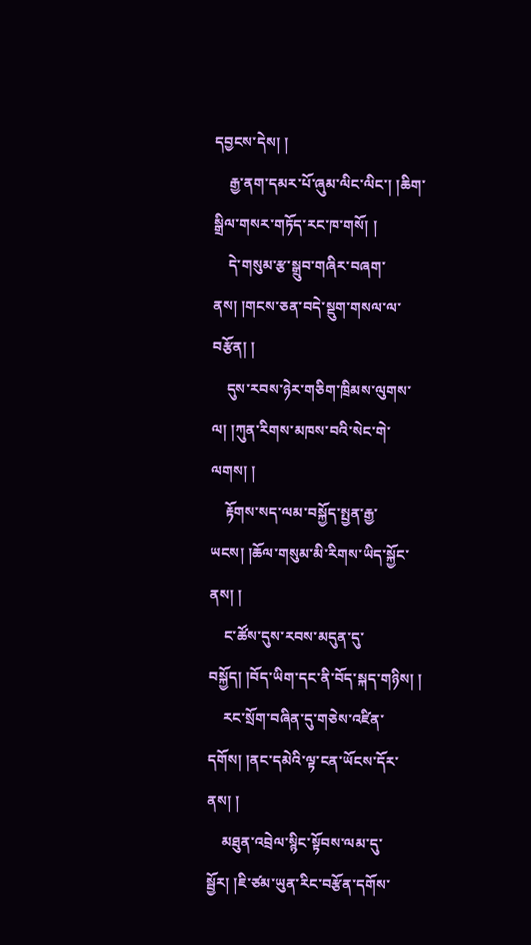དབྱངས་དེས། །
    རྒྱ་ནག་དམར་པོ་ཞུམ་ལིང་ལིང་། །ཆིག་སྒྲིལ་གསར་གཏོད་རང་ཁ་གསོ། །
    དེ་གསུམ་རྩ་སྒྲུབ་གཞིར་བཞག་ནས། །གངས་ཅན་བདེ་སྡུག་གསལ་ལ་བརྩོན། །
    དུས་རབས་ཉེར་གཅིག་ཁྲིམས་ལུགས་ལ། །ཀུན་རིགས་མཁས་བའི་སེང་གེ་ལགས། །
    རྟོགས་སད་ལམ་བསྐྱོད་སྤྱན་རྒྱ་ཡངས། །ཆོལ་གསུམ་མི་རིགས་ཡིད་སྐྱོང་ནས། །
    ང་ཚོས་དུས་རབས་མདུན་དུ་བསྐྱོད། །བོད་ཡིག་དང་ནི་བོད་སྐད་གཉིས། །
    རང་སྲོག་བཞིན་དུ་གཅེས་འཛིན་དགོས། །ནང་དམེའི་ལྟ་ངན་ཡོངས་དོར་ནས། །
    མཐུན་འབྲེལ་སྙིང་སྟོབས་ལམ་དུ་སྦྱོར། །ཇི་ཙམ་ཡུན་རིང་བརྩོན་དགོས་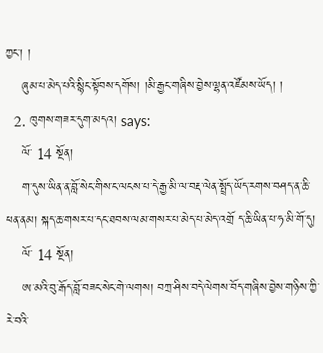ཀྱང་། །
    ཞུམ་པ་མེད་པའི་སྙིང་སྟོབས་དགོས། །མི་རྒྱང་གཞིས་བྱེས་ལྷན་འཛོམས་ཡོད། །
  2. ཁུགས་གཟར་དུག་མདའ། says:
    ལོ་ 14 སྔོན།
    ག་དུས་ཡིན་ན་བློ་སེང་གིས་ང་ལངས་པ་དེ་རྒྱ་མི་ལ་བརྡ་ལེན་སྤྲོད་ཡོད་རགས་བཤད་ན་ཆི་ཕན་ནམ། སྐད་ཆ་གསར་པ་དང་ཐབས་ལམ་གསར་པ་མེད་པ་མེད་འགྲོ ད་ཆི་ཡིན་པ་ཧ་མི་གོ་དུ།
    ལོ་ 14 སྔོན།
    ཨ་མའི་བུ་རྒོད་བློ་བཟང་སེང་གེ་ལགས། བཀྲ་ཤིས་བདེ་ལེགས་བོད་གཞིས་བྱེས་གཉིས་ཀྱི་རེ་བའི་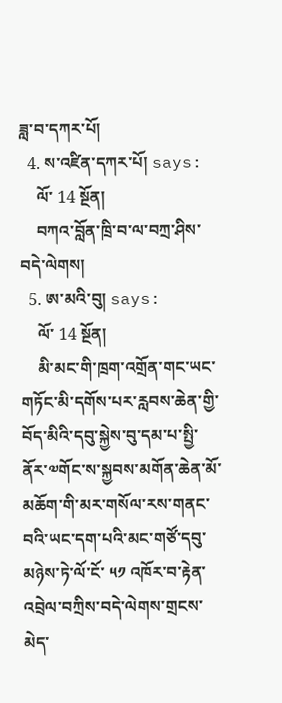ཟླ་བ་དཀར་པོ།
  4. ས་འཛིན་དཀར་པོ། says:
    ལོ་ 14 སྔོན།
    བཀའ་བློན་ཁྲི་བ་ལ་བཀྲ་ཤིས་བདེ་ལེགས།
  5. ཨ་མའི་བུ། says:
    ལོ་ 14 སྔོན།
    མི་མང་གི་ཁྲག་འགྲོན་གང་ཡང་གཏོང་མི་དགོས་པར་རླབས་ཆེན་གྱི་བོད་མིའི་དབུ་སྐྱེས་བུ་དམ་པ་སྤྱི་ནོར་༧གོང་ས་སྐྱབས་མགོན་ཆེན་མོ་མཆོག་གི་མར་གསོལ་རས་གནང་བའི་ཡང་དག་པའི་མང་གཙོ་དབུ་མཉེས་ཏེ་ལོ་ངོ་ ༥༡ འཁོར་བ་རྟེན་འབྲེལ་བཀྲིས་བདེ་ལེགས་གྲངས་མེད་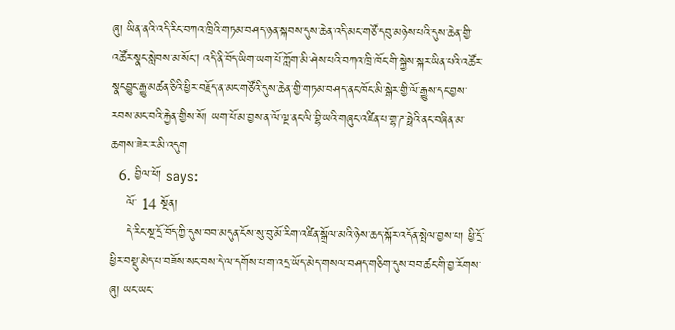ཞུ། ཡིན་ནའི་འདི་རིང་བཀའ་ཁྲིའི་གཏམ་བཤད་ཉན་སྐབས་དུས་ཆེན་འདི་མང་གཙོ་དབུ་མཉེས་པའི་དུས་ཆེན་གྱི་འཚོར་སྣང་སླེབས་མ་སོང། འདི་ནི་བོད་ཡིག་ཡག་པོ་ཀློག་མི་ཤེས་པའི་བཀའ་ཁྲི་ཁོང་གི་སྐྱེས་སྐར་ཡིན་པའི་འཚོར་སྣངབྱུང་རྒྱུ་མཚན་ཅིའི་ཕྱིར་བརྗོད་ན་མང་གཙོའི་དུས་ཆེན་གྱི་གཏམ་བཤད་ནང་ཁོང་མི་སྒེར་གྱི་ལོ་རྒྱུས་དང་བྱས་རབས་མང་བའི་རྐྱེན་གྱིས་སོ། ཡག་པོ་མ་བྱས་ན་ལོ་ལྔ་ནང་ལི་བྷི་ཡའི་གཞུང་འཛིན་པ་གྷ་ཌ་ཧྥེའི་ནང་བཞིན་མ་ཆགས་ཟེར་ར་མི་འདུག
  6. བྱིལ་ཕོ། says:
    ལོ་ 14 སྔོན།
    དེ་རིང་སྔ་དྲོ་བོད་ཀྱི་དུས་བབ་མདུན་ངོས་སུ་བུ་མོ་རིག་འཛིན་སྒྲོལ་མའི་ཉེས་ཆད་སྐོར་འདོན་སྤེལ་བྱས་པ། ཕྱི་དྲོ་ཕྱིར་བསྡུ་མེད་པ་བཟོས་སང་བས་དེ་ལ་དགོས་པ་ག་འདྲ་ཡོད་མེད་གསལ་བཤད་གཅིག་དུས་བབ་ཚང་གི་བྱ་རོགས་ཞུ། ཡང་ཡང་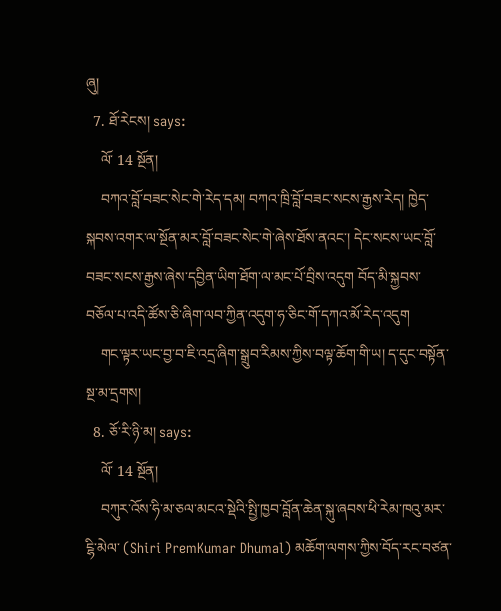ཞུ།
  7. ཐོ་རེངས། says:
    ལོ་ 14 སྔོན།
    བཀའ་བློ་བཟང་སེང་གེ་རེད་དམ། བཀའ་ཁྲི་བློ་བཟང་སངས་རྒྱས་རེད། ཁྱེད་སྐབས་འགར་ལ་སྔོན་མར་བློ་བཟང་སེང་གེ་ཞེས་ཐོས་ནའང་། དེང་སངས་ཡང་བློ་བཟང་སངས་རྒྱས་ཞེས་དབྱིན་ཡིག་ཐོག་ལ་མང་པོ་བྲིས་འདུག བོད་མི་སྐྱབས་བཅོལ་པ་འདི་ཚོས་ཅི་ཞིག་ལབ་ཀྱིན་འདུག་ཧ་ཅིང་གོ་དཀའ་མོ་རེད་འདུག
    གང་ལྟར་ཡང་བྱ་བ་ཇི་འདྲ་ཞིག་སྒྲུབ་རིམས་ཀྱིས་བལྟ་ཆོག་གི་ཡ། ད་དུང་བསྟོན་སྔ་མ་དྲགས།
  8. ཅོ་རི་ཉི་མ། says:
    ལོ་ 14 སྔོན།
    བཀུར་འོས་ཧི་མ་ཅལ་མངའ་སྡེའི་སྤྱི་ཁྱབ་བློན་ཆེན་སྐུ་ཞབས་ཕི་རེམ་ཁའུ་མར་ངྷི་མེལ་ (Shiri PremKumar Dhumal) མཆོག་ལགས་ཀྱིས་བོད་རང་བཙན་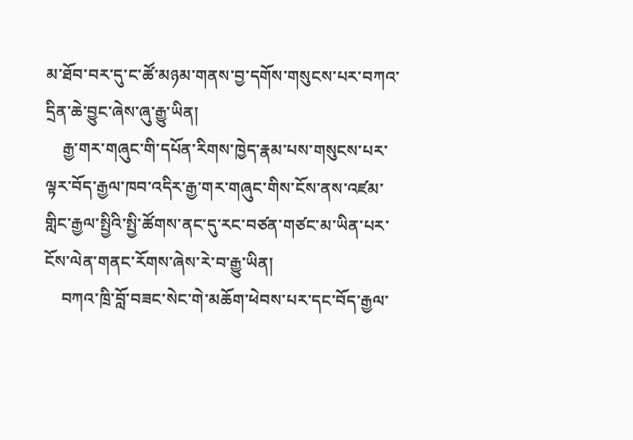མ་ཐོབ་བར་དུ་ང་ཚོ་མཉམ་གནས་བྱ་དགོས་གསུངས་པར་བཀའ་དྲིན་ཆེ་བྱུང་ཞེས་ཞུ་རྒྱུ་ཡིན།
    རྒྱ་གར་གཞུང་གི་དཔོན་རིགས་ཁྱེད་རྣམ་པས་གསུངས་པར་ལྟར་བོད་རྒྱལ་ཁབ་འདིར་རྒྱ་གར་གཞུང་གིས་ངོས་ནས་འཛམ་གླིང་རྒྱལ་སྤྱིའི་སྤྱི་ཚོགས་ནང་དུ་རང་བཙན་གཙང་མ་ཡིན་པར་ངོས་ལེན་གནང་རོགས་ཞེས་རེ་བ་རྒྱུ་ཡིན།
    བཀའ་ཁྲི་བློ་བཟང་སེང་གེ་མཆོག་ཕེབས་པར་དང་བོད་རྒྱལ་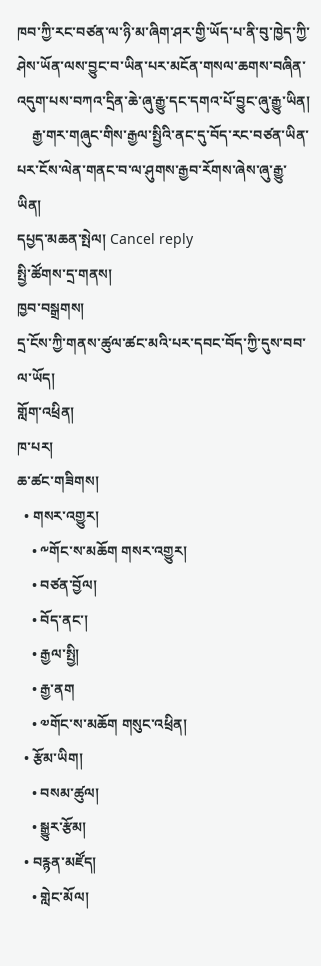ཁབ་ཀྱི་རང་བཙན་ལ་ཉི་མ་ཞིག་ཤར་གྱི་ཡོད་པ་ནི་བུ་ཁྱེད་ཀྱི་ཤེས་ཡོན་ལས་བྱུང་བ་ཡིན་པར་མངོན་གསལ་ཆགས་བཞིན་འདུག་པས་བཀའ་དྲིན་ཆེ་ཞུ་རྒྱུ་དང་དགའ་པོ་བྱུང་ཞུ་རྒྱུ་ཡིན།
    རྒྱ་གར་གཞུང་གིས་རྒྱལ་སྤྱིའི་ནང་དུ་བོད་རང་བཙན་ཡིན་པར་ངོས་ལེན་གནང་བ་ལ་ཤུགས་རྒྱབ་རོགས་ཞེས་ཞུ་རྒྱུ་ཡིན།
དཔྱད་མཆན་སྤེལ། Cancel reply
སྤྱི་ཚོགས་དྲ་གནས།
ཁྱབ་བསྒྲགས།
དྲ་ངོས་ཀྱི་གནས་ཚུལ་ཚང་མའི་པར་དབང་བོད་ཀྱི་དུས་བབ་ལ་ཡོད།
གློག་འཕྲིན།
ཁ་པར།
ཆ་ཚང་གཟིགས།
  • གསར་འགྱུར།
    • ༸གོང་ས་མཆོག གསར་འགྱུར།
    • བཙན་བྱོལ།
    • བོད་ནང་།
    • རྒྱལ་སྤྱི།
    • རྒྱ་ནག
    • ༧གོང་ས་མཆོག གསུང་འཕྲིན།
  • རྩོམ་ཡིག།
    • བསམ་ཚུལ།
    • སྒྱུར་རྩོམ།
  • བརྙན་མཛོད།
    • གླེང་མོལ།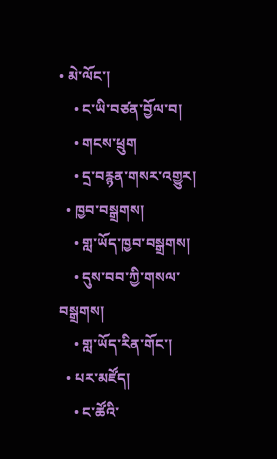• མེ་ལོང་།
    • ང་ཡི་བཙན་བྱོལ་བ།
    • གངས་ཕྲུག
    • དྲ་བརྙན་གསར་འགྱུར།
  • ཁྱབ་བསྒྲགས།
    • གླ་ཡོད་ཁྱབ་བསྒྲགས།
    • དུས་བབ་ཀྱི་གསལ་བསྒྲགས།
    • གླ་ཡོད་རིན་གོང་།
  • པར་མཛོད།
    • ང་ཚོའི་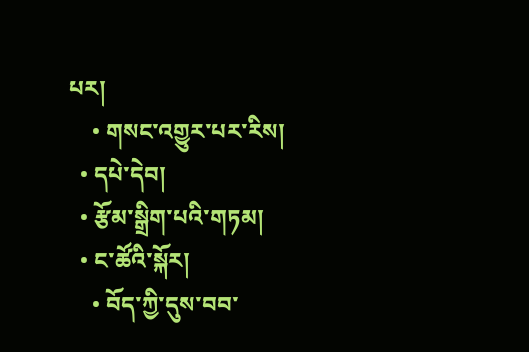པར།
    • གསང་འགྱུར་པར་རིས།
  • དཔེ་དེབ།
  • རྩོམ་སྒྲིག་པའི་གཏམ།
  • ང་ཚོའི་སྐོར།
    • བོད་ཀྱི་དུས་བབ་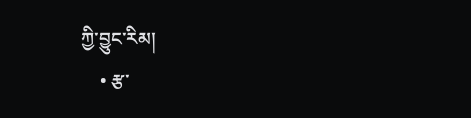ཀྱི་བྱུང་རིམ།
    • རྩ་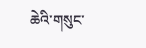ཆེའི་གསུང་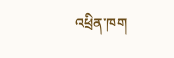འཕྲིན་ཁག